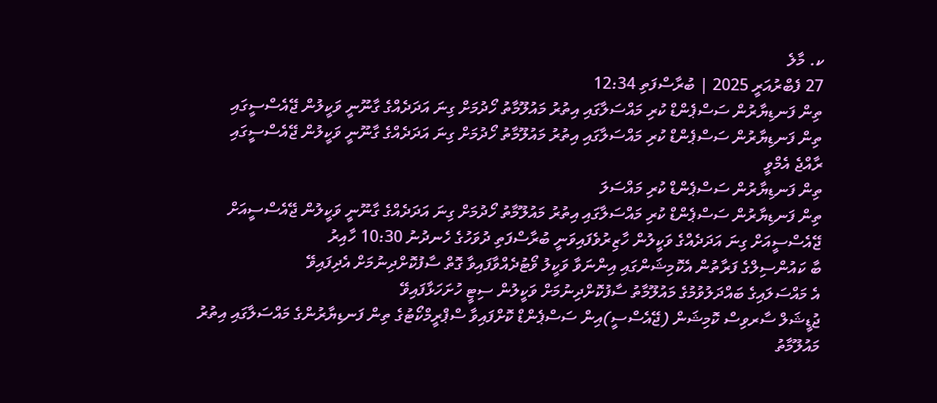ކ. މާލެ
27 ފެބްރުއަރީ 2025 | ބުރާސްފަތި 12:34
ތިން ފަނޑިޔާރުން ސަސްޕެންޑް ކުރި މައްސަލާގައި އިތުރު މައުލޫމާތު ހޯދުމަށް ގިނަ އަދަދެއްގެ ގާނޫނީ ވަކީލުން ޖޭއެސްސީގައި
ތިން ފަނޑިޔާރުން ސަސްޕެންޑް ކުރި މައްސަލާގައި އިތުރު މައުލޫމާތު ހޯދުމަށް ގިނަ އަދަދެއްގެ ގާނޫނީ ވަކީލުން ޖޭއެސްސީގައި
ރާއްޖެ އެމްވީ
ތިން ފަނޑިޔާރުން ސަސްޕެންޑް ކުރި މައްސަލަ
ތިން ފަނޑިޔާރުން ސަސްޕެންޑް ކުރި މައްސަލާގައި އިތުރު މައުލޫމާތު ހޯދުމަށް ގިނަ އަދަދެއްގެ ގާނޫނީ ވަކީލުން ޖޭއެސްސީއަށް
ޖޭއެސްސީއަށް ގިނަ އަދަދެއްގެ ވަކީލުން ހާޒިރުވެފައިވަނީ ބުރާސްފަތި ދުވަހުގެ ހެނދުނު 10:30 ހާއިރު
ބާ ކައުންސިލްގެ ފަރާތުން އެކޮމިޝަންގައި އިންނަވާ ވަކީލު ވޯޓުދެއްވާފައިވާ ގޮތް ސާފުކޮށްދިނުމަށް އެދިފައިވޭ
އެ މައްސަލައިގެ ބައްދަލުވުމުގެ މައުލޫމާތު ސާފުކޮށްދިނުމަށް ވަކީލުން ސިޓީ ހުށަހަޅާފައިވޭ
ޖުޑީޝަލް ސާރވިސް ކޮމިޝަން (ޖޭއެސްސީ)އިން ސަސްޕެންޑް ކޮށްފައިވާ ސްޕްރީމްކޯޓުގެ ތިން ފަނޑިޔާރުންގެ މައްސަލާގައި އިތުރު މައުލޫމާތު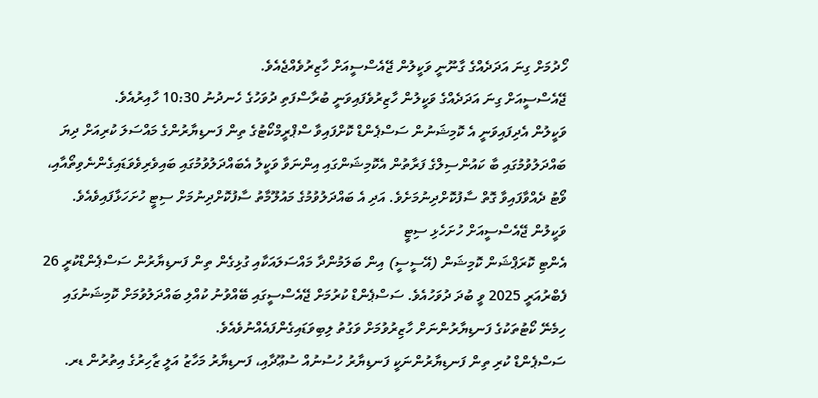ހޯދުމަށް ގިނަ އަދަދެއްގެ ގާނޫނީ ވަކީލުން ޖޭއެސްސީއަށް ހާޒިރުވެއްޖެއެވެ.
ޖޭއެސްސީއަށް ގިނަ އަދަދެއްގެ ވަކީލުން ހާޒިރުވެފައިވަނީ ބުރާސްފަތި ދުވަހުގެ ހެނދުނު 10:30 ހާއިރުއެވެ.
ވަކީލުން އެދިފައިވަނީ އެ ކޮމިޝަނުން ސަސްޕެންޑް ކޮށްފައިވާ ސްޕްރީމްކޯޓުގެ ތިން ފަނޑިޔާރުންގެ މައްސަލަ ކުރިއަށް ދިޔަ ބައްދަލުވުމުގައި ބާ ކައުންސިލްގެ ފަރާތުން އެކޮމިޝަންގައި އިންނަވާ ވަކީލު އެބައްދަލުވުމުގައި ބައިވެރިވެވަޑައިގެންނެވިތޯއާއި، ވޯޓު ދެއްވާފައިވާ ގޮތް ސާފުކޮށްދިނުމަށެވެ. އަދި އެ ބައްދަލުވުމުގެ މައުލޫމާތު ސާފުކޮށްދިނުމަށް ސިޓީ ހުށަހަޅާފައިވެއެވެ.
ވަކީލުން ޖޭއެސްސީއަށް ހުށަހެޅި ސިޓީ
އެންޓި ކޮރަޕްޝަން ކޮމިޝަން (އޭސީސީ) އިން ބަލަމުންދާ މައްސަލައަކާއި ގުޅިގެން ތިން ފަނޑިޔާރުން ސަސްޕެންޑްކުރީ 26 ފެބްރުއަރީ 2025 ވީ ބުދަ ދުވަހުއެވެ. ސަސްޕެންޑް ކުރުމަށް ޖޭއެސްސީގައި ބޭއްވުނު ކުއްލި ބައްދަލުވުމަށް ކޮމިޝަނުގައި ހިމެނޭ ކޯޓުތަކުގެ ފަނޑިޔާރުންނަށް ހާޒިރުވުމަށް ވަގުތު ލިބިވަޑައިގެންފައެއްނުވެއެވެ.
ސަސްޕެންޑް ކުރި ތިން ފަނޑިޔާރުންނަކީ ފަނޑިޔާރު ހުސުނުއް ސުޢޫދާއި، ފަނޑިޔާރު މަހާޒު އަލީ ޒާހިރުގެ އިތުރުން ޑރ.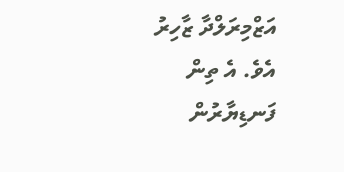އަޒްމިރަލްދާ ޒާހިރު އެވެ. އެ ތިން ފަނޑިޔާރުން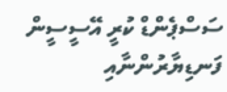ސަސްޕެންޑް ކުރީ އޭސީސީން ފަނޑިޔާރުންނާއި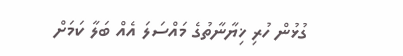ގުޅުން ހުރި ޚިޔާނާތުގެ މައްސަލަ އެއް ބަލާ ކަމަށް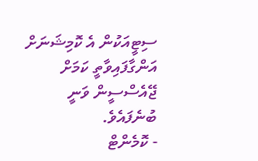ސިޓީއަކުން އެ ކޮމިޝަނަށް އަންގާފައިވާތީ ކަމަށް ޖޭއެސްސީން ވަނީ ބުނެފައެވެ.
- ކޮމެންޓް